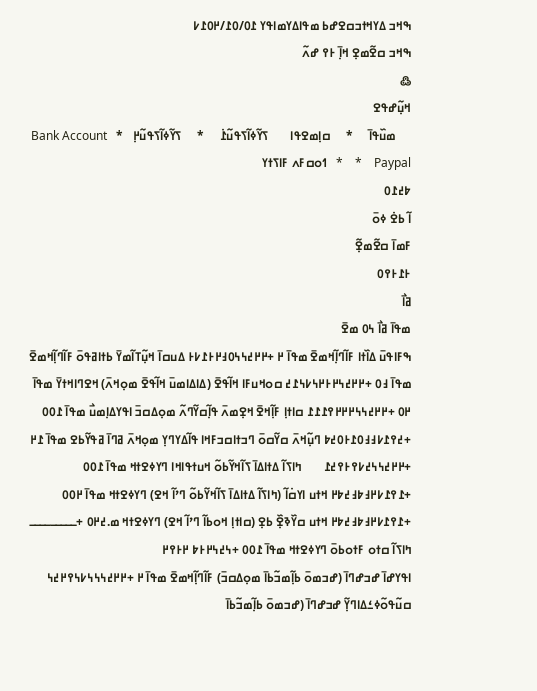ߒߞߏ ߡߌߞߙߏߛߐߝߕ ߘߟߊߡߌߘߊߟߌ ߁߀/߀߁/߂߀߁߇
ߒߞߏ ߛߐ߬ߘߐ߲ ߞߊ߲߫ ߅߉ ߝߍ߬
߷
ߞߎ߲߬ߝߟߐ
     ߘߎ߰ߟߊ߫     *     ߛߊ߲ߘߐߟߊ       ߖߌ߬ߦߊ߬ߖߟߎ߬߁߭     *     ߖߌ߬ߦߊ߬ߖߟߎ߬߂߲   *   Bank Account   *    Paypal    *   ߗߋߛߓߍ ߓߊߖߙߌ
߈߄߁߀
ߊ߬ ߕߐ߭ ߦߋ߫
ߓߘߊ߫ ߛߐ߬ߘߐ߲߬
߅߁߅߉߀
ߥߊ߯
ߘߟߊ߫ ߥߊ߯ ߆߀ ߘߐ߫
ߒߓߊߟߎ߫ ߡߊ߰ߙߊ ߓߊ߬ߣߊ߲߬ߞߘߐ߫ ߘߟߊ߫ ߂ +߂߂߄߆߆߀߃߂߅߁߇߅ ߡߎߛߊ߫ ߞߎ߲߬ߠߊ߬ߘߌ߫ ߕߙߊߥߟߋ߫ ߓߊ߬ߣߊ߲߬ߞߘߐ߫ ߘߟߊ߫ ߃߀ +߂߂߄߆߂߅߂߆߇߆߁߄ ߛߋߞߎߓߊ ߞߊ߬ߟߐ߫ (ߡߊߡߊߘߎ߫ ߞߊ߬ߟߐ߫ ߘߋ߲ߞߍ߫) ߞߐߣߊߞߙߌ߫ ߘߟߊ߫ ߂߀ +߂߂߄߆߆߂߂߂߉߁߁߁ ߛߊߙߊ߲ ߓߊ߲߬ߞߐ߫ ߞߐ߲ߘߍ߫ ߟߊ߲߬ߛߌ߬ߣߍ߬ ߘߋ߲ߡߛߏ߫ ߊߟߌߡߊ߲ߘߎ߯ ߘߟߊ߫ ߁߀߀ +߄߉߁߇߃߃߀߁߅߀߄߈ ߣߎ߲߬ߞߍ߫ ߛߌ߬ߛߋ߫ ߣߏߙߊߛߏߓߞߊ ߟߊ߬ߡߌߣߌ߲ ߘߋ߲ߞߍ߫ ߥߣߊ߫ ߥߟߌ߬ߕߐ ߘߟߊ߫ ߁߂ +߂߂߄߆߆߄߇߉߅߉߄߁       ߤߊߖߊ߬ ߡߙߊߡߊ߫ ߖߊ߬ߞߌ߬ߕߋ߬ ߞߎߙߟߊߞߊ ߣߌߦߐߙߞ ߘߟߊ߫ ߁߀߀ +߁߉߁߇߂߃߈߃߄߈߂ ߞߙߎ ߊߌߛ߭ߊ߬ (ߤߊߖߊ߬ ߡߙߊߡߊ߫ ߖߊ߬ߞߌ߬ߕߋ߬ ߣߴߊ߬ ߞߐ) ߣߌߦߐߙߞ ߘߟߊ߫ ߂߀߀ +߁߉߁߇߂߃߈߃߄߈߂ ߞߙߎ ߛߌ߰ߢߐ߲߰ ߕߐ߲ (ߛߊߙߊ߲ ߞߋߕߊ߬ ߣߴߊ߬ ߞߐ) ߣߌߦߐߙߞ ߘ.߄߂߀ +ߺߺߺߺߺߺߺߺߺ ߤߊߖߊ߬ ߛߙߋ ߓߙߋߕߋ߫ ߣߌߦߐߙߞ ߘߟߊ߫ ߁߀߀ +߆߄߆߂߅߈ ߂߅߉߂
ߊߟߌߝߊ߫ ߝߏߝߣߊ߫ (ߝߏߘߋ߫ ߕߊ߲߬ߘߏ߬ߕߊ߫ ߘߋ߲ߡߛߏ߫) ߓߊ߬ߣߊ߲߬ߞߘߐ߫ ߘߟߊ߫ ߂ +߂߂߄߆߆߆߇߆߉߂߄߆ ߛߎ߬ߟߋ߬ߦߑߡߊߣߌ߲߬ ߝߏߝߣߊ߫ (ߝߏߘߋ߫ ߕߊ߲߬ߘߏ߬ߕߊ߫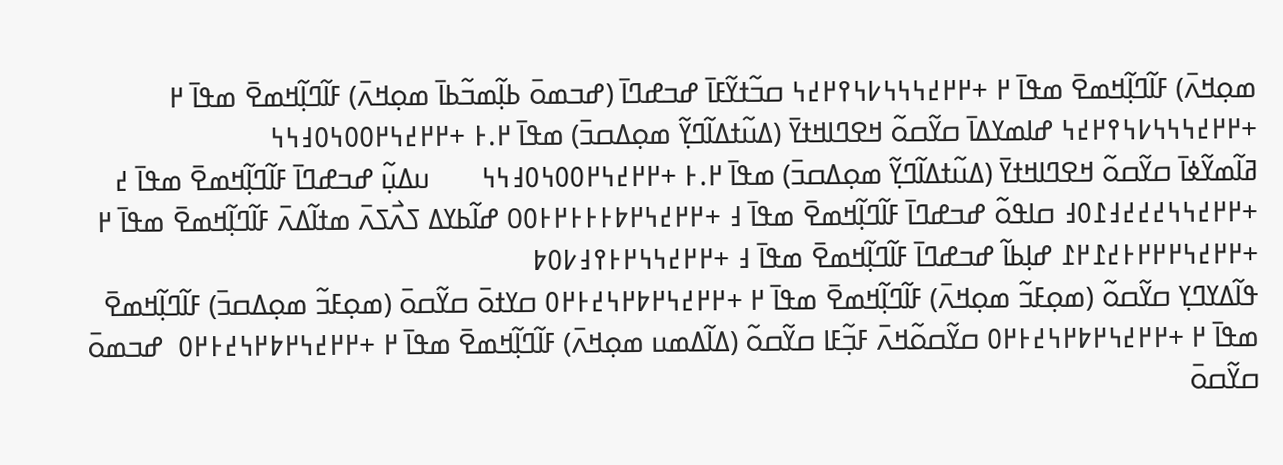ߘߋ߲ߞߍ߫) ߓߊ߬ߣߊ߲߬ߞߘߐ߫ ߘߟߊ߫ ߂ +߂߂߄߆߆߆߇߆߉߂߄߆ ߛߏ߬ߙߌ߬ߓߊ߫ ߝߏߝߣߊ߫ (ߝߏߘߋ߫ ߕߊ߲߬ߘߏ߬ߕߊ߫ ߘߋ߲ߞߍ߫) ߓߊ߬ߣߊ߲߬ߞߘߐ߫ ߘߟߊ߫ ߂ +߂߂߄߆߆߆߇߆߉߂߄߆ ߝߊߘߌߡߊ߫ ߛߌ߬ߛߋ߬ ߞߐߣߊߞߙߌ߫ (ߡߎ߬ߙߡߊ߬ߣߌ߲߬ ߘߋ߲ߡߛߏ߫) ߘߟߊ߫ ߂.߅ +߂߂߄߆߂߀߀߆߀߃߆߆
ߥߊ߬ߘߌ߬ߦߊ߫ ߛߌ߬ߛߋ߬ ߞߐߣߊߞߙߌ߫ (ߡߎ߬ߙߡߊ߬ߣߌ߲߬ ߘߋ߲ߡߛߏ߫) ߘߟߊ߫ ߂.߅ +߂߂߄߆߂߀߀߆߀߃߆߆       ߎߡߎ߲߬ ߝߏߝߣߊ߫ ߓߊ߬ߣߊ߲߬ߞߘߐ߫ ߘߟߊ߫ ߄ +߂߂߄߆߆߄߄߄߃߁߀߃ ߛߊߟߋ߬ ߝߏߝߣߊ߫ ߓߊ߬ߣߊ߲߬ߞߘߐ߫ ߘߟߊ߫ ߃ +߂߂߄߆߂߈߅߅߅߂߅߀0 ߝߊ߬ߕߌߡ ߖߍ߯ߖߍ߫ ߘߙߊ߬ߡߍ߫ ߓߊ߬ߣߊ߲߬ߞߘߐ߫ ߘߟߊ߫ ߂ +߂߂߄߆߂߂߂߅߄߁߂߁ ߝߊ߲ߕߊ߬ ߝߏߝߣߊ߫ ߓߊ߬ߣߊ߲߬ߞߘߐ߫ ߘߟߊ߫ ߃ +߂߂߄߆߆߂߅߉߃߇߀߈
ߟߊ߬ߡߌߣߌ߲ ߛߌ߬ߛߋ߬ (ߘߋ߲ߓߏ߬ ߘߋ߲ߞߍ߫) ߓߊ߬ߣߊ߲߬ߞߘߐ߫ ߘߟߊ߫ ߂ +߂߂߄߆߂߈߂߆߄߅߂߀ ߛߌߙߋ߫ ߛߌ߬ߛߋ߫ (ߘߋ߲ߓߏ߬ ߘߋ߲ߡߛߏ߫) ߓߊ߬ߣߊ߲߬ߞߘߐ߫ ߘߟߊ߫ ߂ +߂߂߄߆߂߈߂߆߄߅߂߀ ߛߌ߬ߛߋ߬ߞߍ߫ ߓߏ߲߬ߓߊ ߛߌ߬ߛߋ߬ (ߡߊ߬ߡߘߎ ߘߋ߲ߞߍ߫) ߓߊ߬ߣߊ߲߬ߞߘߐ߫ ߘߟߊ߫ ߂ +߂߂߄߆߂߈߂߆߄߅߂߀  ߝߏߘߋ߫ ߛߌ߬ߛߋ߫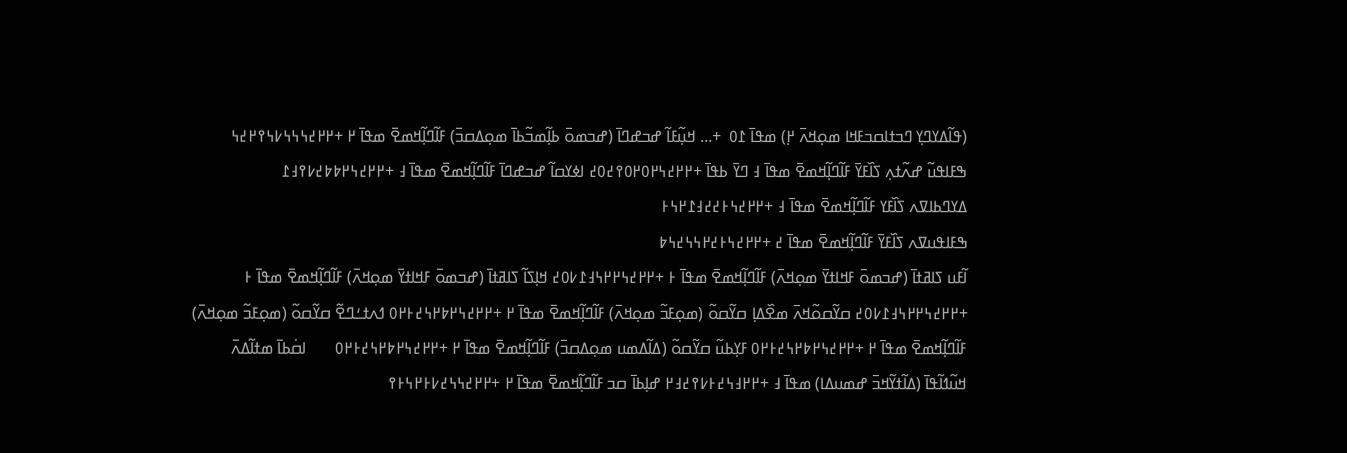(ߟߊ߬ߡߌߣߌ߲ ߣߏߙߊߛߏߓߞߊ ߘߋ߲ߞߍ߫ ߂߲) ߘߟߊ߫ ߁߀  +... ߞߎ߲߬ߓߊ߬ ߝߏߝߣߊ߫ (ߝߏߘߋ߫ ߕߊ߲߬ߘߏ߬ߕߊ߫ ߘߋ߲ߡߛߏ߫) ߓߊ߬ߣߊ߲߬ߞߘߐ߫ ߘߟߊ߫ ߂ +߂߂߄߆߆߆߇߆߉߂߄߆       ߒߓߊߟߎ߬ ߝߍ߬ߙߍ߲ ߖߊ߰ߓߌ߫ ߓߊ߬ߣߊ߲߬ߞߘߐ߫ ߘߟߊ߫ ߃ ߣߌ߫ ߕߟߊ߫ +߂߂߄߆߂߀߂߀߉߄߀߄ ߊߦߌߛߊ߬ ߝߏߝߣߊ߫ ߓߊ߬ߣߊ߲߬ߞߘߐ߫ ߘߟߊ߫ ߃ +߂߂߄߆߂߈߈߄߇߉߃߁
ߡߌߣߕߊߜߍ ߖߊ߰ߓߌ ߓߊ߬ߣߊ߲߬ߞߘߐ߫ ߘߟߊ߫ ߃ +߂߂߄߆߅߄߄߃߁߂߆߅
ߒߓߊߟߎߜߍ ߖߊ߰ߓߌ߫ ߓߊ߬ߣߊ߲߬ߞߘߐ߫ ߘߟߊ߫ ߄ +߂߂߄߆߅߄߂߆߆߄߆߈
ߊ߬ߓߎ ߖߊߥߙߊ߫ (ߝߏߘߋ߫ ߓߞߊߙߌ߫ ߘߋ߲ߞߍ߫) ߓߊ߬ߣߊ߲߬ߞߘߐ߫ ߘߟߊ߫ ߅ +߂߂߄߆߂߂߆߃߁߇߀߄ ߞߊ߲ߖߊ߬ ߖߊߥߙߊ߫ (ߝߏߘߋ߫ ߓߞߊߙߌ߫ ߘߋ߲ߞߍ߫) ߓߊ߬ߣߊ߲߬ߞߘߐ߫ ߘߟߊ߫ ߅ +߂߂߄߆߂߂߆߃߁߇߀߄ ߛߌ߬ߛߋ߬ߞߍ߫ ߘߐ߰ߡߊ߲ ߛߌ߬ߛߋ߬ (ߘߋ߲ߓߏ߬ ߘߋ߲ߞߍ߫) ߓߊ߬ߣߊ߲߬ߞߘߐ߫ ߘߟߊ߫ ߂ +߂߂߄߆߂߈߂߆߄߅߂߀ ߗߍߙߑߣߐ߬ ߛߌ߬ߛߋ߬ (ߘߋ߲ߓߏ߬ ߘߋ߲ߞߍ߫) ߓߊ߬ߣߊ߲߬ߞߘߐ߫ ߘߟߊ߫ ߂ +߂߂߄߆߂߈߂߆߄߅߂߀ ߓߌ߲ߕߎ߬ ߛߌ߬ߛߋ߬ (ߡߊ߬ߡߘߎ ߘߋ߲ߡߛߏ߫) ߓߊ߬ߣߊ߲߬ߞߘߐ߫ ߘߟߊ߫ ߂ +߂߂߄߆߂߈߂߆߄߅߂߀       ߊߛ߭ߕߊ߫ ߘߙߊ߬ߡߍ߫ ߞߎ߬ߗߊ߬ߟߊ߫ (ߡߊ߬ߙߌ߬ߞߏ߫ ߝߘߎߡߊ) ߘߟߊ߫ ߃ +߂߂߃߆߄߅߇߉߄߃߂ ߝߊ߲ߕߊ߫ ߛߏ ߓߊ߬ߣߊ߲߬ߞߘߐ߫ ߘߟߊ߫ ߂ +߂߂߄߆߆߄߇߅߂߆߅߉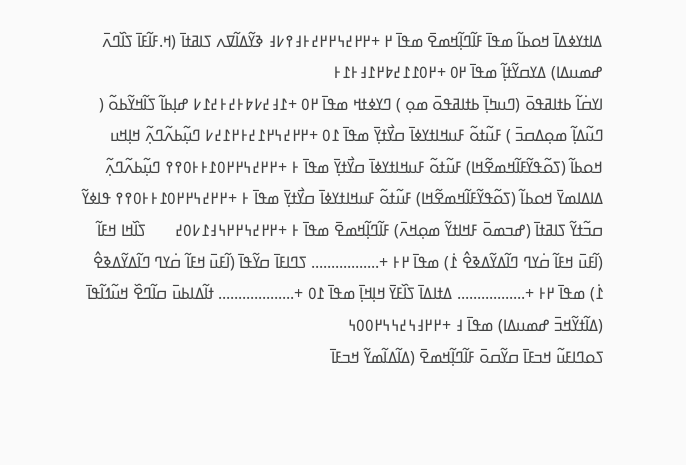ߡߊߙߌߦߡߊ߫ ߞߋߕߊ߬ ߘߟߊ߫ ߓߊ߬ߣߊ߲߬ߞߘߐ߫ ߘߟߊ߫ ߂ +߂߂߄߆߂߂߄߅߃߉߇߃ ߢߌ߬ߡߊ߬ߜߍ ߖߊߥߙߊ߫ (ߞ.ߓߊ߬ߓߊ߫ ߖߊ߰ߣߍ߫ ߝߘߎߡߊ) ߡߌߛߌ߬ߙߊ߲߬ ߘߟߊ߫ ߂߀ +߂߀߁߁߄߈߂߁߃߅߁߅
ߊߌߛ߭ߊ߬ ߕߙߊߥߟߋ߫ (ߣߎߤߊ߲߫ ߕߙߊߥߟߋ߫ ߘߋ߲ ) ߣߌߦߙߞ ߘߟߊ߫ ߂߀ +߁߃߄߇߈߅߄߅߄߁߇ ߝߊ߲ߕߊ߬ ߖߊ߬ߞߌ߬ߕߋ߬ ( ߣߎ߬ߡߊ߲߬ ߘߋ߲ߡߛߏ߫ ) ߓߎ߬ߙߋ߬ ߓߎߞߊߙߌߦߊ߫ ߛߌ߯ߙߌ߲߫ ߘߟߊ߫ ߁߀ +߂߂߄߆߂߁߄߅߂߁߄߇ ߣߎ߲߬ߕߍ߬ߣߍ߲߬ ߞߊ߲ߞߎ ߞߋߕߊ߬ (ߖߋ߬ߟߌ߬ߓߊ߬ߞߘߐ߬ߞߊ) ߓߎ߬ߙߋ߬ ߓߎߞߊߙߌߦߊ߫ ߛߌ߯ߙߌ߲߫ ߘߟߊ߫ ߅ +߂߂߄߆߂߂߀߁߅߅߀߉߉ ߣߎ߲߬ߕߍ߬ߣߍ߲߬ ߡߊߡߊߘߌ߫ ߞߋߕߊ߬ (ߖߋ߬ߟߌ߬ߓߊ߬ߞߘߐ߬ߞߊ) ߓߎ߬ߙߋ߬ ߓߎߞߊߙߌߦߊ߫ ߛߌ߯ߙߌ߲߫ ߘߟߊ߫ ߅ +߂߂߄߆߂߂߀߁߅߅߀߉߉ ߟߊߦߌ߬ ߛߏ߬ߙߌ߬ ߖߊߥߙߊ߫ (ߝߏߘߋ߫ ߓߞߊߙߌ߬ ߘߋ߲ߞߍ߫) ߓߊ߬ߣߊ߲߬ߞߘߐ߫ ߘߟߊ߫ ߅ +߂߂߄߆߂߂߆߃߁߇߀߄       ߖߊ߰ߞߊ ߞߓߊ߬ (ߊ߬ߓߎ߫ ߞߓߊ߬ ߛ߭ߌߣ ߣߊ߬ߡߌ߬ߡߢߐ߮ ߁߭) ߘߟߊ߫ ߂߅ +................. ߖߣߊߓߊ߫ ߛߌ߬ߟߊ߫ (ߊ߬ߓߎ߫ ߞߓߊ߬ ߛ߭ߌߣ ߣߊ߬ߡߌ߬ߡߢߐ߮ ߁߭) ߘߟߊ߫ ߂߅ +................. ߡߙߊߡߊ߫ ߖߊ߰ߓߌ߫ ߞߊ߲ߞߊ߲߫ ߘߟߊ߫ ߁߀ +................... ߙߊ߬ߡߊߕߎ߫ ߛߊ߬ߣߐ߰ ߞߎ߬ߗߊ߬ߟߊ߫ (ߡߊ߬ߙߌ߬ߞߏ߫ ߝߘߎߡߊ) ߘߟߊ߫ ߃ +߂߂߃߆߄߆߆߂߀߀߆
ߖߋߣߊߓߎ߬ ߞߏߓߊ߫ ߛߌ߬ߛߋ߫ ߓߊ߬ߣߊ߲߬ߞߘߐ߫ (ߡߊ߬ߡߊ߬ߘߌ߬ ߞߏߓߊ߫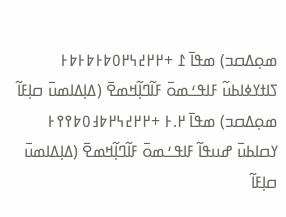ߘߋ߲ߡߛߏ) ߘߟߊ߫ ߁ +߂߂߄߆߂߀߈߅߈߅߈߅ ߖߊߙߌߦߊߕߎ߬ ߓߊߟߑߘߋ߫ ߓߊ߬ߣߊ߲߬ߞߘߐ߫ (ߡߊ߲ߡߊߘߎ߫ ߛߊ߲ߓߊ߬ ߘߋ߲ߡߛߏ) ߘߟߊ߫ ߂.߅ +߂߂߄߆߂߈߃߀߈߉߉߅ ߌߛߊߕߎ߫ ߝߎߟߊ߬ ߓߊߟߑߘߋ߫ ߓߊ߬ߣߊ߲߬ߞߘߐ߫ (ߡߊ߲ߡߊߘߎ߫ ߛߊ߲ߓߊ߬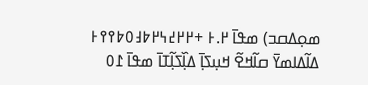ߘߋ߲ߡߛߏ) ߘߟߊ߫ ߂.߅ +߂߂߄߆߂߈߃߀߈߉߉߅ ߡߊ߬ߡߊߘߌ߫ ߛߊ߬ߞߐ߬ ߞߎ߲ߖߊ߲߫ ߡߊ߲߰ߖߊ߲߬ߠߊ߫ ߘߟߊ߫ ߁߀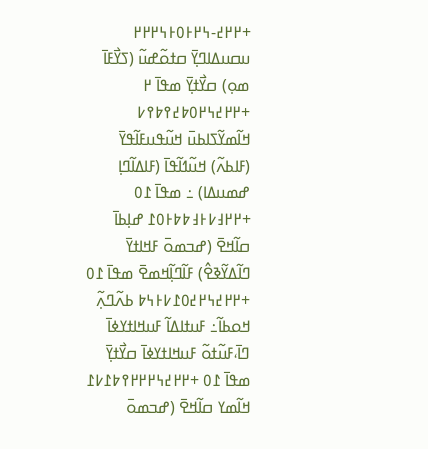+߂߂߄-߆߂߅߀߅߆߂߂߂ ߎߛߎߡߊߣߌ߲߫ ߛߙߋ߬ߝߎ߬ (ߖߌ߯ߓߊ߫ ߘߋ߲) ߛߌ߯ߙߌ߲߫ ߘߟߊ߫ ߂ +߂߂߄߆߂߀߈߄߉߈߉߇       ߞߊ߬ߘߌ߬ߖߊߕߎ߫ ߞߎ߬ߟߎߓߊ߬ߟߌ߫ (ߓߊߕߍ߬) ߞߎ߬ߗߊ߬ߟߊ߫ (ߓߊߡߊ߬ߣߊ߲ ߝߘߎߡߊ) ߸ ߘߟߊ߫ ߁߀ +߂߂߃߇߅߃߈߈߅߀߁ ߝߊ߲ߕߊ߫ ߛߊ߬ߞߐ߫ (ߝߏߘߋ߫ ߓߞߊߙߌ߫ ߣߊ߬ߡߌ߬ߢߐ߮) ߓߊ߬ߣߊ߲߬ߞߘߐ߫ ߘߟߊ߫ ߁߀ +߂߂߄߆߂߄߀߁߇߅߆߈ ߕߍ߬ߣߍ߲߬ ߞߋߕߊ߬߸ ߓߎߙߊߡߊ߬ ߓߎߞߊߙߌߦߊ߫ ߣߊ߫،ߓߎ߬ߙߋ߬ ߓߎߞߊߙߌߦߊ߫ ߛߌ߯ߙߌ߲߫  ߘߟߊ߫ ߁߀ +߂߂߄߆߂߂߂߉߈߁߇߁ ߞߊ߬ߘߌ ߛߊ߬ߞߐ߫ (ߝߏߘߋ߫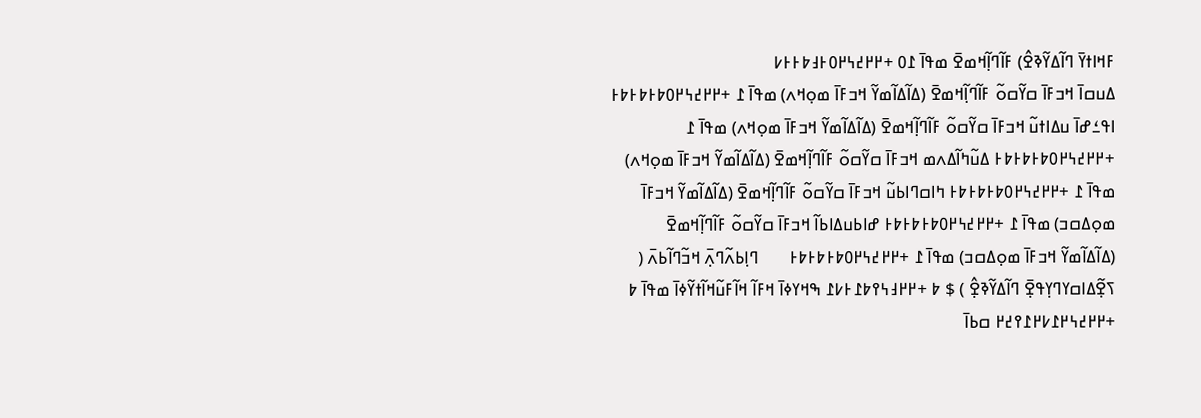ߓߞߊߙߌ߫ ߣߊ߬ߡߌ߬ߢߐ߮) ߓߊ߬ߣߊ߲߬ߞߘߐ߫ ߘߟߊ߫ ߁߀ +߂߂߄߆߂߀߅߃߈߅߅߇
ߡߎߛߊ߫ ߞߏߓߊ߫ ߛߌ߬ߛߋ߬ ߓߊ߬ߣߊ߲߬ߞߘߐ߫ (ߡߊ߬ߡߊ߬ߘߌ߬ ߞߏߓߊ߫ ߘߋ߲ߞߍ) ߘߟߊ߫ ߁ +߂߂߄߆߂߀߈߅߈߅߈߅ ߊߟߑߝߊ߫ ߎߡߊߙߎ߬ ߞߏߓߊ߫ ߛߌ߬ߛߋ߬ ߓߊ߬ߣߊ߲߬ߞߘߐ߫ (ߡߊ߬ߡߊ߬ߘߌ߬ ߞߏߓߊ߫ ߘߋ߲ߞߍ) ߘߟߊ߫ ߁ +߂߂߄߆߂߀߈߅߈߅߈߅ ߡߎ߬ߤߊ߬ߡߍߘ ߞߏߓߊ߫ ߛߌ߬ߛߋ߬ ߓߊ߬ߣߊ߲߬ߞߘߐ߫ (ߡߊ߬ߡߊ߬ߘߌ߬ ߞߏߓߊ߫ ߘߋ߲ߞߍ) ߘߟߊ߫ ߁ +߂߂߄߆߂߀߈߅߈߅߈߅ ߤߊߛߣߊߕߎ߬ ߞߏߓߊ߫ ߛߌ߬ߛߋ߬ ߓߊ߬ߣߊ߲߬ߞߘߐ߫ (ߡߊ߬ߡߊ߬ߘߌ߬ ߞߏߓߊ߫ ߘߋ߲ߡߛߏ) ߘߟߊ߫ ߁ +߂߂߄߆߂߀߈߅߈߅߈߅ ߝߊߕߎߡߊߕߊ߬ ߞߏߓߊ߫ ߛߌ߬ߛߋ߬ ߓߊ߬ߣߊ߲߬ߞߘߐ߫ (ߡߊ߬ߡߊ߬ߘߌ߬ ߞߏߓߊ߫ ߘߋ߲ߡߛߏ) ߘߟߊ߫ ߁ +߂߂߄߆߂߀߈߅߈߅߈߅       ߣߊ߲ߕߍ߬ߣߍ߲߫ ߞߏ߬ߣߊ߬ߕߍ߫ ( ߖߐ߲߬ߡߊߛߌߣߌ߲ߟߐ߲߫ ߣߊ߬ߡߌ߬ߢߐ߲߮ ) $ ߈ +߂߂߃߆߉߈߁߅߇߁ ߒߞߌߦߊ߫ ߞߓߊ߬ ߞߊ߬ߓߎ߬ߞߊ߬ߙߌ߬ߦߊ߫ ߘߟߊ߫ ߈ +߂߂߄߆߂߁߇߂߁߉߄߂ ߛߕߊ߫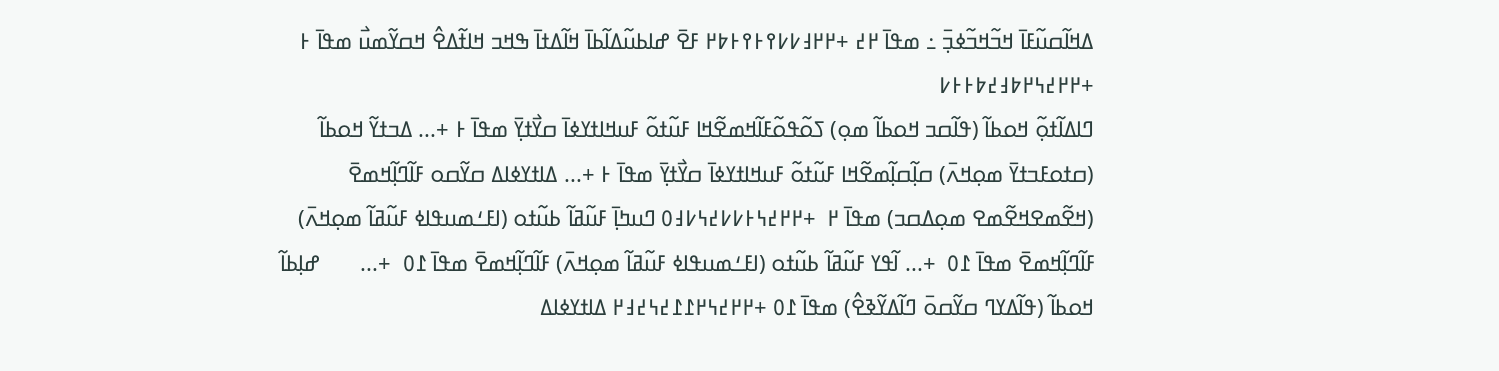ߡߞߊ߬ߛߎ߬ߓߊ߫ ߞߏ߬ߞߏ߬ߦߏ߲߫ ߸ ߘߟߊ߫ ߂߄ +߂߂߃߇߇߉߅߉߅߈߂ ߓߐ߫ ߝߊߕߎ߬ߡߊ߬ߕߊ߫ ߞߊ߬ߡߙߊ߫ ߒߞߏ ߞߊߙ߬ߡߐ߮ ߞߛߌ߬ߘߎ߯ ߘߟߊ߫ ߅ +߂߂߄߆߂߈߃߄߈߅߅߇
ߣߊߡߊ߬ߙߋ߲߬ ߞߋߕߊ߬ (ߟߊ߬ߛߏ ߞߋߕߊ߬ ߘߋ߲) ߖߋ߬ߟߋ߬ߓߊ߬ߞߘߐ߬ߞߊ ߓߎ߬ߙߋ߬ ߓߎߞߊߙߌߦߊ߫ ߛߌ߯ߙߌ߲߫ ߘߟߊ߫ ߅ +... ߡߏߙߌ߬ ߞߋߕߊ߬ (ߛߙߋߓߏߙߌ߫ ߘߋ߲ߞߍ߫) ߛߊ߲߬ߛߊ߲߬ߘߐ߬ߞߊ ߓߎ߬ߙߋ߬ ߓߎߞߊߙߌߦߊ߫ ߛߌ߯ߙߌ߲߫ ߘߟߊ߫ ߅ +... ߡߊߙߌߦߊߡ ߛߌ߬ߛߋ ߓߊ߬ߣߊ߲߬ߞߘߐ߫ (ߞߐ߬ߘߐߞߐ߬ߘߐ ߘߋ߲ߡߛߏ) ߘߟߊ߫ ߂  +߂߂߄߆߅߇߇߄߆߇߃߀ ߣߎߤߊ߲߫ ߓߎ߬ߥߊ߬ ߕߎ߬ߙߋ (ߊߓߑߘߎߟߊߦ ߓߎ߬ߥߊ߬ ߘߋ߲ߞߍ߫) ߓߊ߬ߣߊ߲߬ߞߘߐ߫ ߘߟߊ߫ ߁߀  +... ߊ߬ߟߌ ߓߎ߬ߥߊ߬ ߕߎ߬ߙߋ (ߊߓߑߘߎߟߊߦ ߓߎ߬ߥߊ߬ ߘߋ߲ߞߍ߫) ߓߊ߬ߣߊ߲߬ߞߘߐ߫ ߘߟߊ߫ ߁߀  +...       ߝߊ߲ߕߊ߬ ߞߋߕߊ߬ (ߟߊ߬ߡߌߣ ߛߌ߬ߛߋ߫ ߣߊ߬ߡߌ߬ߢߐ߮) ߘߟߊ߫ ߁߀ +߂߂߄߆߂߁߁߄߆߄߃߂ ߡߊߙߌߦߊߡ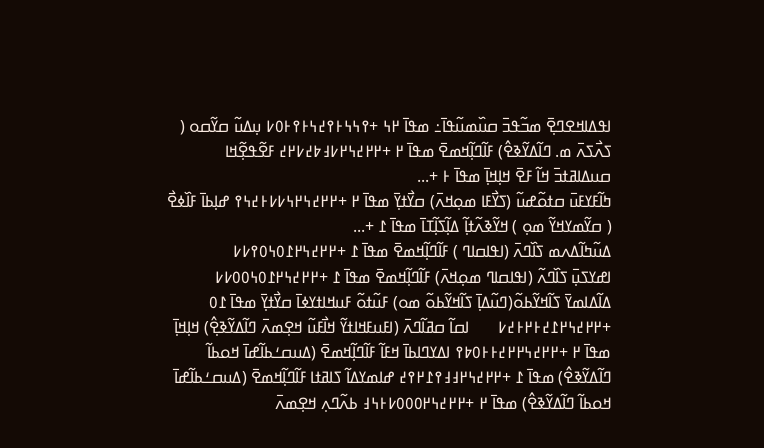ߊߟߡߊߞߐߣߐ߲߫ ߘߏ߬ߟߏ߫ ߛߎ߰ߘߎ߬ߟߊ߫߸ ߘߟߊ߫ ߂߆ +߉߆߆߅߉߄߆߅߉߅߀߇ ߎ߲ߡߎ߬ ߛߌ߬ߛߋ ( ߖߍ߯ߖߍ߫ ߘ. ߣߊ߬ߡߌ߬ߢߐ߮) ߓߊ߬ߣߊ߲߬ߞߘߐ߫ ߘߟߊ߫ ߂ +߂߂߄߆߂߇߃߈߄߇߂߄ ߓߐ߬ߟߐ߲߬ߞߊ ߛߎߡߊߥߙߏ߫ ߞߊ߬ ߓߐ߫ ߞߊ߲ߞߊ߲߫ ߘߟߊ߫ ߅ +...
ߤߊ߬ߓߌߓߎ߫ ߛߙߋ߬ߝߎ߬ (ߖߌ߯ߓߊ ߘߋ߲ߞߍ߫) ߛߌ߯ߙߌ߲߫ ߘߟߊ߫ ߂ +߂߂߄߆߂߆߇߇߅߄߆߉ ߝߊ߲ߕߊ߫ ߓߊ߰ߦߐ߯ ( ߛߌ߬ߘߌߞߌ߬ ߘߋ߲ ) ߞߌ߬ߢߍ߬ߙߊ߲߬ ߡߊ߲߬ߖߊ߲߬ߠߊ߫ ߘߟߊ߫ ߁ +...
ߡߎ߬ߤߊ߬ߡߍߘ ߖߊ߰ߣߍ߫ (ߊߟߊߛߊߣ ) ߓߊ߬ߣߊ߲߬ߞߘߐ߫ ߘߟߊ߫ ߁ +߂߂߄߆߂߁߀߆߀߉߇߇
ߊߝߌߖߎ߲߫ ߖߊ߰ߣߍ߬ (ߊߟߊߛߊߣ ߘߋ߲ߞߍ߫) ߓߊ߬ߣߊ߲߬ߞߘߐ߫ ߘߟߊ߫ ߁ +߂߂߄߆߂߁߀߆߀߀߇߇
ߡߊ߬ߡߊߘߌ߫ ߖߊ߬ߞߌ߬ߕߋ߬(ߣߎ߬ߡߊ߲߫ ߖߊ߬ߞߌ߬ߕߋ߬ ߘߋ) ߓߎ߬ߙߋ߬ ߓߎߞߊߙߌߦߊ߫ ߛߌ߯ߙߌ߲߫ ߘߟߊ߫ ߁߀ +߂߂߄߆߂߁߄߅߂߅߄߇       ߊߛߊ߬ ߛߥߊ߬ߣߍ߫ (ߊߓߎߓߞߊߙߌ߬ ߞߊ߯ߓߎ߬ ߞߐ߲ߘߍ߫ ߣߊ߬ߡߌ߬ߢߐ߲߮) ߞߊ߲ߞߊ߲߫ ߘߟߊ߫ ߂ +߂߂߄߆߂߂߄߅߅߀߈߉ ߊߡߌߣߊߕߊ߫ ߞߓߊ߬ ߓߊ߬ߣߊ߲߬ߞߘߐ߫ (ߡߎߛߑߕߊ߬ߝߊ߫ ߞߋߕߊ߬ ߣߊ߬ߡߌ߬ߢߐ߮) ߘߟߊ߫ ߁ +߂߂߄߆߂߃߃߉߁߂߉߄ ߝߊߘߌߡߊ߬ ߖߊߥߙߊ ߓߊ߬ߣߊ߲߬ߞߘߐ߫ (ߡߎߛߑߕߊ߬ߝߊ߫ ߞߋߕߊ߬ ߣߊ߬ߡߌ߬ߢߐ߮) ߘߟߊ߫ ߂ +߂߂߄߆߂߀߀߀߇߅߆߃ ߕߍ߬ߣߍ߲ ߞߐ߲ߘߍ߫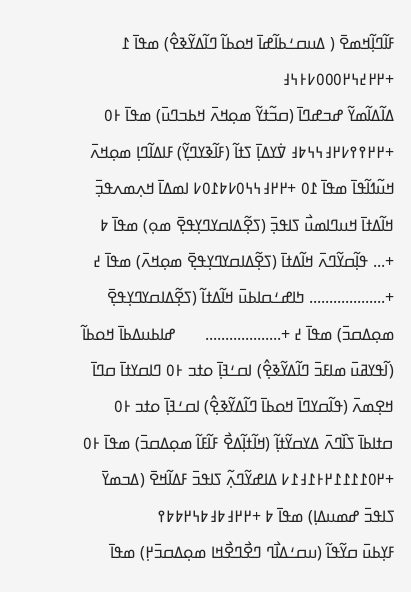ߓߊ߬ߣߊ߲߬ߞߘߐ߫ ( ߡߎߛߑߕߊ߬ߝߊ߫ ߞߋߕߊ߬ ߣߊ߬ߡߌ߬ߢߐ߮) ߘߟߊ߫ ߁ +߂߂߄߆߂߀߀߀߇߅߆߃
ߡߊ߬ߡߊ߬ߘߌ߬ ߝߏߝߣߊ߫ (ߛߏ߬ߙߌ߬ ߘߋ߲ߞߍ߫ ߞߕߏߣߎ߫) ߘߟߊ߫ ߅߀ +߂߂߉߉߇߂߃߆߆߈߃ ߜ߭ߌߡߊ߲߫ ߖߙߊ߬ (ߓߊ߬ߢߌߣߌ߲߬) ߓߊߡߊ߬ߣߊ߲ ߘߋ߲ߞߍ߫ ߞߎ߬ߗߊ߬ߟߊ߫ ߘߟߊ߫ ߁߀ +߂߂߃߆߆߀߇߈߁߀߇ ߊߘߡߊ߫ ߞߍ߲ߘߍߟߏ߲߫ ߞߊ߬ߡߙߊ߫ ߞߎߣߊߘߎ߯ ߖߊߟߏ߲߫ (ߖߐ߲߬ߡߊߛߌߣߌ߲ߟߐ߲߫ ߘߋ߲) ߘߟߊ߫ ߈ +... ߟߊ߲߬ߛߌ߬ߣߍ߫ ߞߊ߬ߡߙߊ߫ (ߖߐ߲߬ߡߊߛߌߣߌ߲ߟߐ߲߫ ߘߋ߲ߞߍ߫) ߘߟߊ߫ ߄ +................... ߤߊߝߑߛߊߕߎ߫ ߞߊ߬ߡߙߊ߬ (ߖߐ߲߬ߡߊߛߌߣߌ߲ߟߐ߲߫ ߘߋ߲ߡߛߏ߫) ߘߟߊ߫ ߄ +...................       ߝߊߕߎߡߕߊ߫ ߞߋߕߊ߬ (ߊ߬ߟߌߥߎ߫ ߘߊߓߏ߫ ߣߊ߬ߡߌ߬ߢߐ߲߮) ߊߛߑߔߊ߲߫ ߋߙߏ ߅߀ ߣߊߛߌߙߊ߫ ߛߣߊ߫ ߞߐ߲ߘߍ߫ (ߟߊ߬ߛߌߣߊ߫ ߞߋߕߊ߫ ߣߊ߬ߡߌ߬ߢߐ߲߮) ߊߛߑߔߊ߲߫ ߋߙߏ ߅߀ ߛߙߊߕߊ߫ ߖߊ߰ߣߍ߫ ߡߌߛߌ߬ߙߊ߲߬ (ߞߊ߬ߙߊ߲߬ߡߐ߯ ߓߊ߬ߓߊ߬ ߘߋ߲ߡߛߏ߫) ߘߟߊ߫ ߅߀ +߂߀߁߁߁߁߂߅߁߃߁߇ ߡߊߝߌ߬ߣߍ߲߬ ߖߊߟߏ߫ ߓߡߊ߬ߞߐ߫ (ߡߏߘߌ߫ ߖߊߟߏ߫ ߝߘߎߡߊ߲) ߘߟߊ߫ ߈ +߂߂߃߈߃߈߆߂߈߈߉
ߓߌ߲ߕߎ߫ ߛߌ߬ߟߊ߬ (ߎߛߑߡߊ߯ߣ ߣߐ߯ߣߐ߯ߞߊ ߘߋ߲ߡߛߏ߫߂߲) ߘߟߊ߫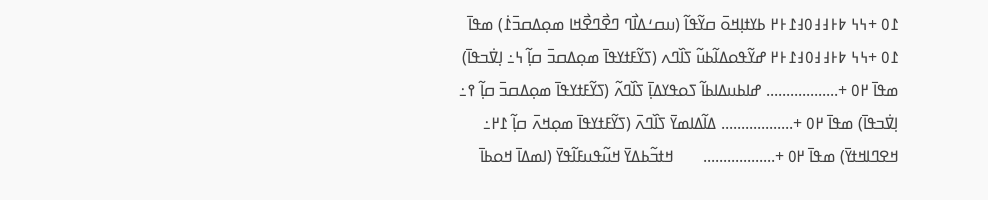߁߀ +߆߆ ߈߅߃߃߀߃߁߅߂ ߕߌߙߊ߲ߞߋ߫ ߛߌ߬ߟߊ߬ (ߎߛߑߡߊ߯ߣ ߣߐ߯ߣߐ߯ߞߊ ߘߋ߲ߡߛߏ߫߁߭) ߘߟߊ߫ ߁߀ +߆߆ ߈߅߃߃߀߃߁߅߂ ߝߌ߬ߟߋߡߊ߬ߕߎ߬ ߖߊ߰ߣߍ (ߖߌ߬ߓߙߌߟߊ߫ ߘߋ߲ߡߛߏ߫ ߛߊ߲߬ ߆߸ ߊ߲ߜ߭ߏߟߊ߫) ߘߟߊ߫ ߂߀ +.................. ߝߊߕߎߡߊߕߊ߬ ߖߋߟߌߡߊ߲߫ ߖߊ߰ߣߍ߬ (ߖߌ߬ߓߙߌߟߊ߫ ߘߋ߲ߡߛߏ߫ ߛߊ߲߬ ߉߸ ߊ߲ߜ߭ߏߟߊ߫) ߘߟߊ߫ ߂߀ +.................. ߡߊ߬ߡߊߘߌ߫ ߖߊ߰ߣߍ߫ (ߖߌ߬ߓߙߌߟߊ߫ ߘߋ߲ߞߍ߫ ߛߊ߲߬ ߁߂߸ ߞߐߣߊߞߙߌ߫) ߘߟߊ߫ ߂߀ +..................       ߞߙߏ߬ߕߡߌ߫ ߞߎ߬ߟߎߓߊ߬ߟߌ߫ (ߊߘߡߊ߫ ߞߋߕߊ߫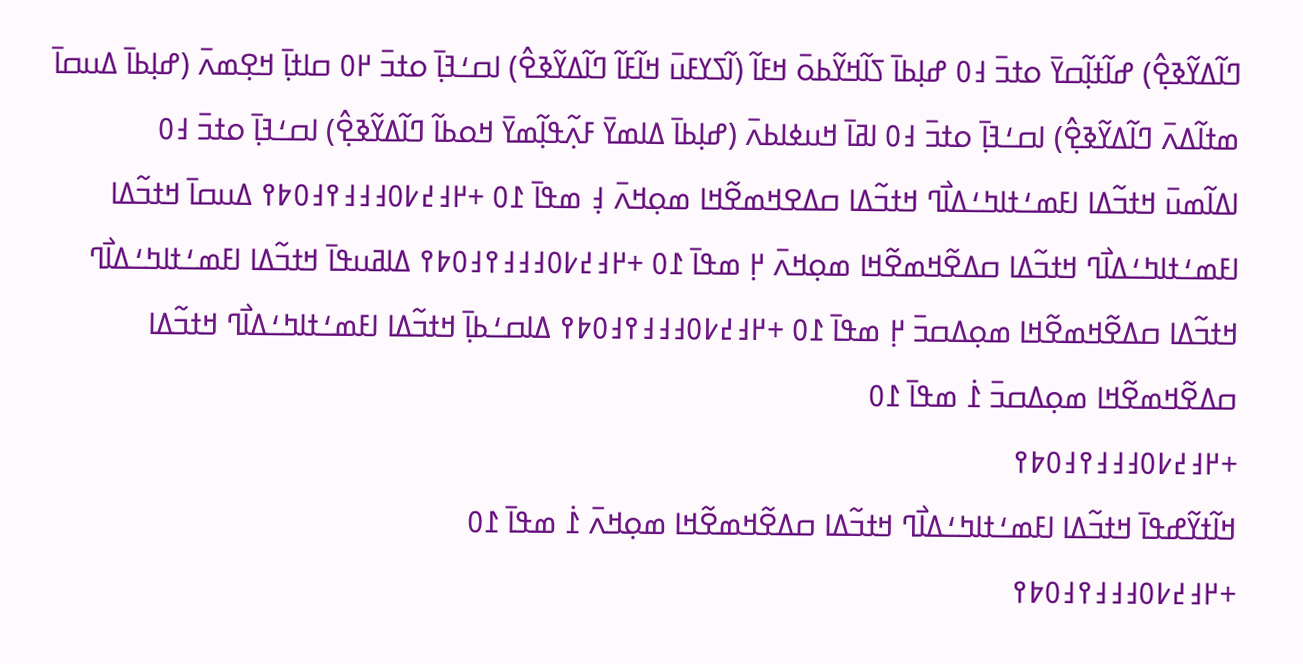ߣߊ߬ߡߌ߬ߢߐ߲߮) ߝߊ߬ߙߊ߲߬ߛߌ߫ ߋߙߏ߫ ߃߀ ߝߊ߲ߕߊ߫ ߖߊ߬ߞߌ߬ߕߋ߫ ߞߓߊ߬ (ߊ߬ߖߌߓߎ߫ ߞߊ߬ߓߊ߬ ߣߊ߬ߡߌ߬ߢߐ߮) ߊߛߑߔߊ߲߫ ߋߙߏ߫ ߂߀ ߛߊߙߊ߲߫ ߞߐ߲ߘߍ߫ (ߝߊ߲ߕߊ߫ ߡߎߛߊ߫ ߘߙߊ߬ߡߍ߫ ߣߊ߬ߡߌ߬ߢߐ߲߮) ߊߛߑߔߊ߲߫ ߋߙߏ߫ ߃߀ ߊߥߊ߫ ߞߎߦߊߕߍ߫ (ߝߊ߲ߕߊ߫ ߡߊߘߌ߫ ߓߍ߲߬ߟߊ߲߬ߘߌ߫ ߞߋߕߊ߬ ߣߊ߬ߡߌ߬ߢߐ߲߮) ߊߛߑߔߊ߲߫ ߋߙߏ߫ ߃߀
ߊߡߊ߬ߘߎ߫ ߞߙߏ߬ߡߊ ߊߓߘߑߙߊߤߑߡߊ߯ߣ ߞߙߏ߬ߡߊ ߛߡߐߞߘߐ߬ߞߊ ߘߋ߲ߞߍ߫ ߃߲ ߘߟߊ߫ ߁߀ +߂߃߄߇߀߃߃߃߉߃߀߈߉ ߡߎߛߊ߫ ߞߙߏ߬ߡߊ ߊߓߘߑߙߊߤߑߡߊ߯ߣ ߞߙߏ߬ߡߊ ߛߡߐ߬ߞߘߐ߬ߞߊ ߘߋ߲ߞߍ߫ ߂߲ ߘߟߊ߫ ߁߀ +߂߃߄߇߀߃߃߃߉߃߀߈߉ ߡߊߥߎߟߊ߫ ߞߙߏ߬ߡߊ ߊߓߘߑߙߊߤߑߡߊ߯ߣ ߞߙߏ߬ߡߊ ߛߡߐ߬ߞߘߐ߬ߞߊ ߘߋ߲ߡߛߏ߫ ߂߲ ߘߟߊ߫ ߁߀ +߂߃߄߇߀߃߃߃߉߃߀߈߉ ߡߊߛߑߕߊ߲߫ ߞߙߏ߬ߡߊ ߊߓߘߑߙߊߤߑߡߊ߯ߣ ߞߙߏ߬ߡߊ ߛߡߐ߬ߞߘߐ߬ߞߊ ߘߋ߲ߡߛߏ߫ ߁߭ ߘߟߊ߫ ߁߀
+߂߃߄߇߀߃߃߃߉߃߀߈߉
ߞߊ߬ߙߌ߬ߝߟߊ߫ ߞߙߏ߬ߡߊ ߊߓߘߑߙߊߤߑߡߊ߯ߣ ߞߙߏ߬ߡߊ ߛߡߐ߬ߞߘߐ߬ߞߊ ߘߋ߲ߞߍ߫ ߁߭ ߘߟߊ߫ ߁߀
+߂߃߄߇߀߃߃߃߉߃߀߈߉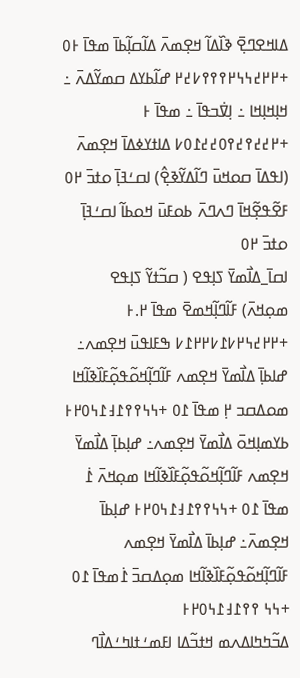ߡߊߞߐߣߐ߲߫ ߢߊ߰ߡߊ߬ ߞߐ߲ߘߍ߫ ߡߊ߬ߛߊ߲߬ߕߊ߫ ߘߟߊ߫ ߅߀ +߂߂߄߆߆߂߉߉߉߇߄߂ ߝߊ߬ߕߌߡ ߛߘߌ߬ߡߍ߫ ߸ ߞߊ߲ߞߊ߲ߞߊ ߸ ߊ߲ߜ߭ߏߟߊ߫ ߸ ߘߟߊ߫ ߅ +߂߄߄߉߄߉߀߄߄߁߀߇ ߡߊߙߌߦߡߊ߫ ߞߐ߲ߘߍ߫ (ߊߟߡߊ߫ ߛߋߞߎ߫ ߣߊ߬ߡߌ߬ߢߐ߲߮) ߊߛߑߔߊ߲߫ ߋߙߏ߫ ߂߀ ߓߐ߬ߟߐ߲߬ߞߊ߫ ߣߍߣߍ߫ ߕߋߓߎ߫ ߞߋߕߊ߬ ߊߛߑߔߊ߲߫ ߋߙߏ߫ ߂߀
ߊߛߊ߫_ߡߊ߯ߘߌ߫ ߖߊ߲ߟߐ ( ߛߏ߬ߙߌ߬ ߖߊ߲ߟߐ ߘߋ߲ߞߍ߫) ߓߊ߬ߣߊ߲߬ߞߘߐ߫ ߘߟߊ߫ ߂.߅ +߂߂߄߆߂߇߁߇߂߂߁߇ ߒߓߊߟߎ߫ ߞߐ߲ߘߍ߸ ߝߊߕߊ߲߫ ߡߊ߯ߘߌ߫ ߞߐ߲ߘߍ ߓߊ߬ߣߊ߲߬ߞߋ߬ߟߋ߲߬ߓߊ߰ߢߊ߬ߞߊ ߘߋߡߛߏ ߂߲ ߘߟߊ߫ ߁߀ +߆߆߉߉߁߃߁߆߀߂߅ ߕߌߘߊ߲ߞߋ߫ ߡߊ߯ߘߌ߫ ߞߐ߲ߘߍ߸ ߝߊ߲ߕߊ߲߫ ߡߊ߯ߘߌ߫ ߞߐ߲ߘߍ ߓߊ߬ߣߊ߲߬ߞߋ߬ߟߋ߲߬ߓߊ߰ߢߊ߬ߞߊ ߘߋ߲ߞߍ߫ ߁߭ ߘߟߊ߫ ߁߀ +߆߆߉߉߁߃߁߆߀߂߅ ߝߊ߲ߕߊ߫ ߞߐ߲ߘߍ߫߸ ߝߊ߲ߕߊ߫ ߡߊ߯ߘߌ߫ ߞߐ߲ߘߍ ߓߊ߬ߣߊ߲߬ߞߋ߬ߟߋ߲߬ߓߊ߰ߢߊ߬ߞߊ ߘߋ߲ߡߛߏ߫ ߁߭ߘߟߊ߫ ߁߀
+߆߆ ߉߉߁߃߁߆߀߂߅
ߡߏ߬ߤߤߊߡߍߘ ߞߙߏ߬ߡߊ ߊߓߘߑߙߊߤߑߡߊ߯ߣ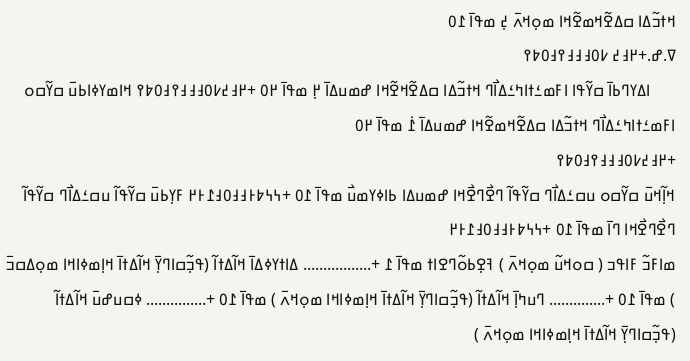ߞߙߏ߬ߡߊ ߛߡߐ߬ߞߘߐ߬ߞߊ ߘߋ߲ߞߍ߫ ߄߲ ߘߟߊ߫ ߁߀
ߜ.ߝ.+߂߃߄ ߇߀߃߃߃߉߃߀߈߉
      ߊߡߌߣߕߊ߫ ߛߌ߬ߟߊ ߊߓߘߑߙߊߤߑߡߊ߯ߣ ߞߙߏ߬ߡߊ ߛߡߐ߬ߞߐ߬ߞߊ ߝߘߎߡߊ߫ ߂߲ ߘߟߊ߫ ߂߀ +߂߃߄߇߀߃߃߃߉߃߀߈߉ ߞߊߘߌߦߊߕߎ߫ ߛߌ߬ߛߋ ߊߓߘߑߙߊߤߑߡߊ߯ߣ ߞߙߏ߬ߡߊ ߛߡߐ߬ߞߘߐ߬ߞߊ ߝߘߎߡߊ߫ ߁߭ ߘߟߊ߫ ߂߀
+߂߃߄߇߀߃߃߃߉߃߀߈߉
ߞߊ߲߬ߞߎ߫ ߛߌ߬ߛߋ ߎߛߑߡߊ߯ߣ ߛߌ߬ߟߊ߬ ߣߐ߯ߣߐ߯ߞߊ ߝߘߎߡߊ ߕߊߦߌߘߎ߯ ߘߟߊ߫ ߁߀ +߆߆߈߅߃߃߀߃߁߅߂ ߓߌ߲ߕߎ߫ ߛߌ߬ߟߊ߬ ߎߛߑߡߊ߯ߣ ߛߌ߬ߟߊ߬ ߣߐ߯ߣߐ߯ߞߊ ߣߊ߫ ߘߟߊ߫ ߁߀ +߆߆߈߅߃߃߀߃߁߅߂
ߘߊߓߏ߬ ߓߊߟߏ ( ߛߋߞߎ߬ ߘߋ߲ߞߍ߫ ) ߔߐ߲ߕߋ߬ߣߐߊߙ ߘߟߊ߫ ߁ +................. ߡߊߙߌߦߡߊ߫ ߞߊ߬ߡߙߊ߬ (ߟߏ߲߬ߛߊߣߌ߲߫ ߞߊ߬ߡߙߊ߫ ߞߊ߲ߘߦߊߞߊ ߘߋ߲ߡߛߏ߫ ) ߘߟߊ߫ ߁߀ +.............. ߣߎߤߊ߲߫ ߞߊ߬ߡߙߊ߬ (ߟߏ߲߬ߛߊߣߌ߲߫ ߞߊ߬ߡߙߊ߫ ߞߊ߲ߘߦߊߞߊ ߘߋ߲ߞߍ߫ ) ߘߟߊ߫ ߁߀ +............... ߦߛߎߝߎ߫ ߞߊ߬ߡߙߊ߬ (ߟߏ߲߬ߛߊߣߌ߲߫ ߞߊ߬ߡߙߊ߫ ߞߊ߲ߘߦߊߞߊ ߘߋ߲ߞߍ߫ )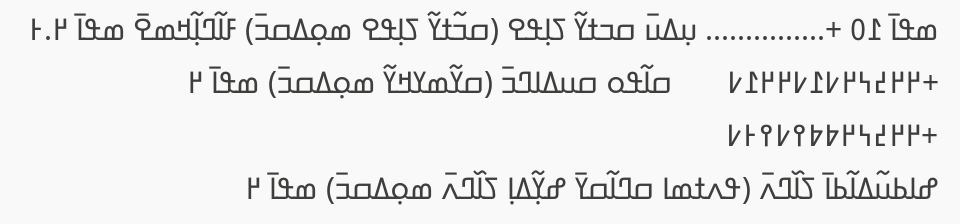ߘߟߊ߫ ߁߀ +............... ߎ߲ߡߎ߫ ߛߏߙߌ߬ ߖߊ߲ߟߐ (ߛߏ߬ߙߌ߬ ߖߊ߲ߟߐ ߘߋ߲ߡߛߏ߫) ߓߊ߬ߣߊ߲߬ߞߘߐ߫ ߘߟߊ߫ ߂.߅ +߂߂߄߆߂߇߁߇߂߂߁߇       ߛߊ߬ߟߋ ߛߎߡߊߣߏ߫ (ߛߌ߬ߘߌߞߌ߬ ߘߋ߲ߡߛߏ߫) ߘߟߊ߫ ߂ +߂߂߄߆߂߈߈߉߇߉߅߇
ߝߊߕߎ߬ߡߊ߬ߕߊ߫ ߖߊ߰ߣߍ߫ (ߟߍߙߘߊ ߛߣߊ߬ߛߌ߫ ߝߌ߲߬ߡߊ߲ ߖߊ߰ߣߍ߫ ߘߋ߲ߡߛߏ߫) ߘߟߊ߫ ߂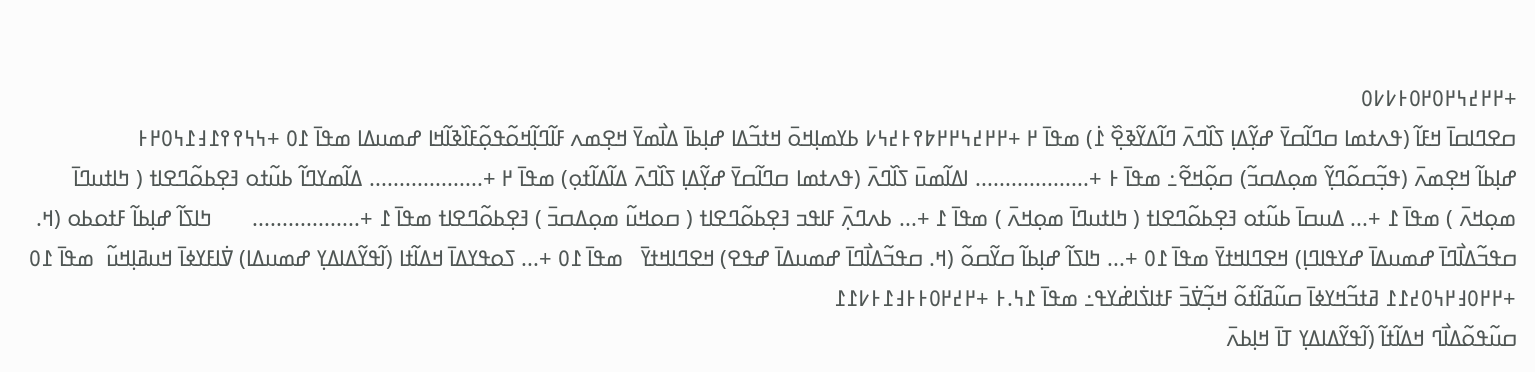+߂߂߄߆߂߀߂߀߅߇߇߀
ߛߐߣߊߛߊ߫ ߞߓߊ߬ (ߟߍߙߘߊ ߛߣߊ߬ߛߌ߫ ߝߌ߲߬ߡߊ߲ ߖߊ߰ߣߍ߫ ߣߊ߬ߡߌ߬ߢߐ߲߰ ߁߭) ߘߟߊ߫ ߂ +߂߂߄߆߂߂߈߉߅߄߆߇ ߕߌߘߊ߲ߞߋ߫ ߞߙߏ߬ߡߊ ߝߊ߲ߕߊ߫ ߡߊ߯ߘߌ߫ ߞߐ߲ߘߍ ߓߊ߬ߣߊ߲߬ߞߋ߬ߟߋ߲߬ߓߊ߰ߢߊ߬ߞߊ ߝߘߎߡߊ ߘߟߊ߫ ߁߀ +߆߆߉߉߁߃߁߆߀߂߅
ߝߊ߲ߕߊ߬ ߞߐ߲ߘߍ߫ (ߟߏ߲߬ߛߋ߬ߣߌ߲߬ ߘߋ߲ߡߛߏ߬) ߛߋ߲߬ߞߐ߬߸ ߘߟߊ߫ ߅ +................... ߊߡߊ߬ߘߎ߫ ߖߊ߰ߣߍ߫ (ߟߍߙߘߊ ߛߣߊ߬ߛߌ߫ ߝߌ߲߬ߡߊ߲ ߖߊ߰ߣߍ߫ ߡߊ߬ߡߊ߬ߙߋ߲) ߘߟߊ߫ ߂ +................... ߡߊ߬ߘߌߣߊ߬ ߕߎ߬ߙߋ ߔߐ߲ߕߋ߬ߣߐߊߙ ( ߤߊߙߎߣߊ߫ ߘߋ߲ߞߍ߫ ) ߘߟߊ߫ ߁ +... ߡߎߛߊ߫ ߕߎ߬ߙߋ ߔߐ߲ߕߋ߬ߣߐߊߙ ( ߤߊߙߎߣߊ߫ ߘߋ߲ߞߍ߫ ) ߘߟߊ߫ ߁ +... ߕߍߣߍ߲߫ ߓߊߟߏ ߔߐ߲ߕߋ߬ߣߐߊߙ ( ߛߋߞߎ߬ ߘߋ߲ߡߛߏ߫ ) ߔߐ߲ߕߋ߬ߣߐߊߙ ߘߟߊ߫ ߁ +..................       ߤߊߖߊ߬ ߝߊ߲ߕߊ߬ ߓߙߋߕߋ (ߞ. ߛߟߏ߬ߡߊ߯ߣߊ߫ ߝߘߎߡߊ߫ ߝߌߟߊߣߊ߲) ߞߐߣߊߞߙߌ߫ ߘߟߊ߫ ߁߀ +... ߤߊߖߊ߬ ߝߊ߲ߕߊ߬ ߛߌ߬ߛߋ߬ (ߞ. ߛߟߏ߬ߡߊ߯ߣߊ߫ ߝߘߎߡߊ߫ ߝߟߐ) ߞߐߣߊߞߙߌ߫   ߘߟߊ߫ ߁߀ +... ߖߋߟߌߡߊ߫ ߞߡߊ߬ߙߊ (ߊ߬ߟߌ߬ߡߊߡߌ߲ ߝߘߎߡߊ) ߜ߭ߊߓߌߦߊ߫ ߞߎߥߊ߲ߞߎ߬  ߘߟߊ߫ ߁߀ +߂߂߀߃߂߆߀߄߁߁ ߥߙߏ߬ߞߌߦߊ߫ ߛߎ߬ߥߊ߬ߙߋ߬ ߞߏ߲߬ߜ߭ߏ߫ ߓߙߊߖ߭ߊߝ߭ߌߟ߸ ߘߟߊ߫ ߁߆.߅ +߂߄߂߀߅߅߃߁߅߇߁߁
ߛߎ߬ߟߋ߬ߡߊ߯ߣ ߞߡߊ߬ߙߊ߬ (ߊ߬ߟߌ߬ߡߊߡߌ߲ ߠߊ߫ ߞߊ߲ߕߍ߫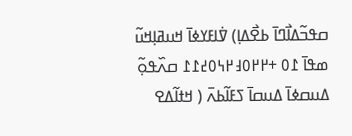ߛߟߏ߬ߡߊ߯ߣߊ߫ ߕߐ߯ߡߊ߲) ߜ߭ߊߓߌߦߊ߫ ߞߎߥߊ߲ߞߎ߬ ߘߟߊ߫ ߁߀ +߂߂߀߃߂߆߀߄߁߁ ߛߍ߰ߟߋ߲߬ ߡߎߛߦߊ߫ ߡߎߛߊ߫ ߖߓߊ߬ߕߍ߫ ( ߞߙߊ߬ߡߐ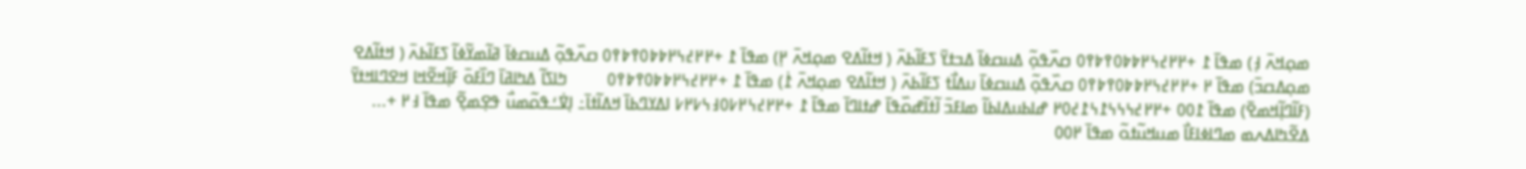ߘߋ߲ߞߍ߫ ߃߲) ߘߟߊ߫ ߁ +߂߂߄߆߂߈߈߀߉߈߉߀ ߛߍ߰ߟߋ߲߬ ߡߎߛߦߊ߫ ߡߏߙߌ߫ ߖߓߊ߬ߕߍ߫ ( ߞߙߊ߬ߡߐ ߘߋ߲ߞߍ߫ ߂߲) ߘߟߊ߫ ߁ +߂߂߄߆߂߈߈߀߉߈߉߀ ߛߍ߰ߟߋ߲߬ ߡߎߛߦߊ߫ ߥߊ߬ߘߌ߬ߦߊ߬ ߖߓߊ߬ߕߍ߫ ( ߞߙߊ߬ߡߐ ߘߋ߲ߡߛߏ߫) ߘߟߊ߫ ߂ +߂߂߄߆߂߈߈߀߉߈߉߀ ߛߍ߰ߟߋ߲߬ ߡߎߛߦߊ߫ ߎߡߊ߯ߙ ߖߓߊ߬ߕߍ߫ ( ߞߙߊ߬ߡߐ ߘߋ߲ߞߍ߫ ߁߭) ߘߟߊ߫ ߁ +߂߂߄߆߂߈߈߀߉߈߉߀         ߤߊߖߊ߬ ߡߤߊߥߊ߫ ߣߊ߰ߓߋ߫ ߓߊ߲߬ߞߐ߬ߞߊ ߞߐߣߊߞߙߌ߫ (ߓߊ߬ߣߊ߲߬ߞߘߐ߫) ߘߟߊ߫ ߁߀߀ +߂߂߄߆߆߆߁߆߁߄߀߂ ߝߊߕߎߡߊߕߊ߬ ߘߊߓߏ߫ ߊ߬ߙߊ߬ߝߋ߰ߟߊ߫ ߝߙߊߣߊ߫ ߘߟߊ߫ ߁ +߂߂߄߆߂߇߀߃߆߇߂߇ ߊߡߌߣߕߊ߫ ߞߡߊ߬ߙߊ߫߸ ߊ߲ߜ߭ߑߟߋ߬ߘߎ߯ ߟߐ߲ߘߐ߲߬ ߘߟߊ߫ ߃߂ +...
ߡߐ߬ߤߊߡߍߘ ߘߣߊߦߊߓߊ߯ ߘߎߞߎ߬ߙߋ߬ ߘߟߊ߫ ߂߀߀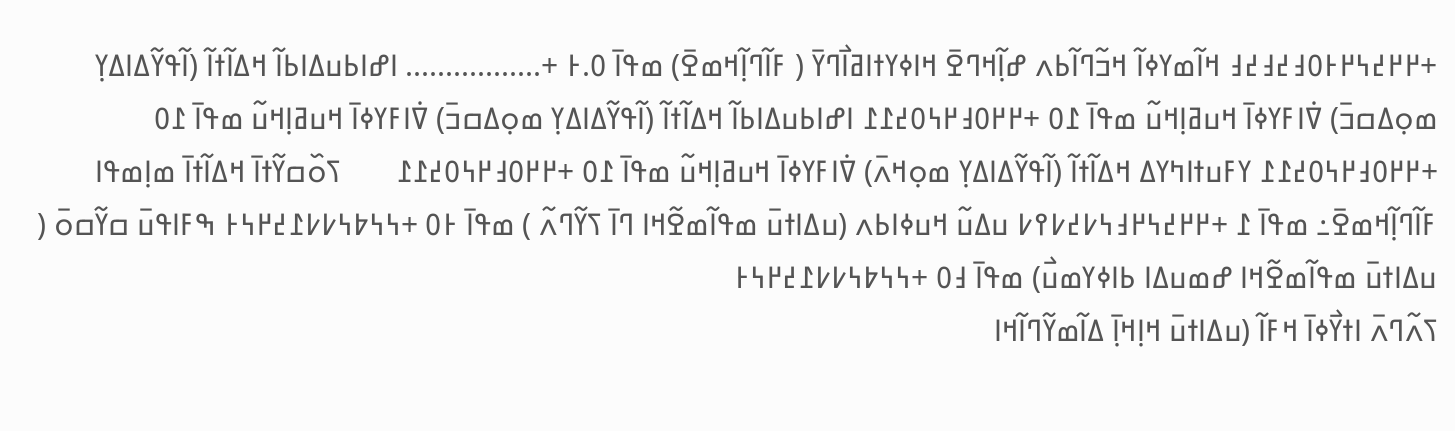+߂߂߄߆߂߅߀߃߄߃߄߃ ߞߊ߬ߘߌߦߊ߬ ߞߏ߬ߣߊ߬ߕߍ ߝߊ߲߬ߞߣߐ߫ ߞߊߦߌߙߊߥߊ߯ߣߌ߫ ( ߓߊ߬ߣߊ߲߬ߞߘߐ߫) ߘߟߊ߫ ߀.߅ +................. ߊߝߊߕߎߡߊߕߊ߬ ߞߡߊ߬ߙߊ߬ (ߊ߬ߟߌ߬ߡߊߡߌ߲ ߘߋ߲ߡߛߏ߫) ߜ߭ߊߓߌߦߊ߫ ߞߎߥߊ߲ߞߎ߬ ߘߟߊ߫ ߁߀ +߂߂߀߃߂߆߀߄߁߁ ߊߝߊߕߎߡߊߕߊ߬ ߞߡߊ߬ߙߊ߬ (ߊ߬ߟߌ߬ߡߊߡߌ߲ ߘߋ߲ߡߛߏ߫) ߜ߭ߊߓߌߦߊ߫ ߞߎߥߊ߲ߞߎ߬ ߘߟߊ߫ ߁߀ +߂߂߀߃߂߆߀߄߁߁ ߌߓߎߙߊߤߌߡ ߞߡߊ߬ߙߊ߬ (ߊ߬ߟߌ߬ߡߊߡߌ߲ ߘߋ߲ߞߍ߫) ߜ߭ߊߓߌߦߊ߫ ߞߎߥߊ߲ߞߎ߬ ߘߟߊ߫ ߁߀ +߂߂߀߃߂߆߀߄߁߁       ߖߋ߰ߛߌ߬ߙߊ߫ ߞߡߊ߬ߙߊ߫ ߘߊ߲ߘߟߊ ߓߊ߬ߣߊ߲߬ߞߘߐ߫߸ ߘߟߊ߫ ߁ +߂߂߄߆߂߃߆߇߄߇߉߇ ߎߡߎ߬ ߞߎߦߊߕߍ (ߎߡߊߙߎ߫ ߘߟߊ߬ߘߐ߬ߞߊ ߣߊ߫ ߖߌ߬ߣߍ߬ ) ߘߟߊ߫ ߅߀ +߆߆߈߆߇߇߁߄߂߆߅ ߒߓߊߟߎ߫ ߛߌ߬ߛߋ߫ ( ߎߡߊߙߎ߫ ߘߟߊ߬ߘߐ߬ߞߊ ߝߘߎߡߊ ߕߊߦߌߘߎ߯) ߘߟߊ߫ ߃߀ +߆߆߈߆߇߇߁߄߂߆߅
ߖߍ߬ߣߍ߫ ߊߙߌ߯ߦߊ߫ ߞߓߊ߬ (ߎߡߊߙߎ߫ ߞߊ߲ߞߊ߲߫ ߡߊ߬ߘߌ߬ߣߊ߬ߞߊ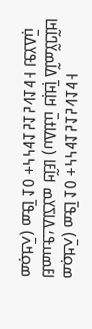ߘߋ߲ߞߍ߫) ߘߟߊ߫ ߁߀ +߆߆߈߁߄߁߄߇߁߈߅ ߊߓߘߎߟߑߡߊߖߌߘ ߞߊ߬ߓߊ (ߎߡߊߙߎ߫ ߞߊ߲ߞߊ߲߫ ߡߊ߬ߘߌ߬ߣߊ߬ߞߊ ߘߋ߲ߞߍ߫) ߘߟߊ߫ ߁߀ +߆߆߈߁߄߁߄߇߁߈߅ ߊߟߌߡߎ߲߫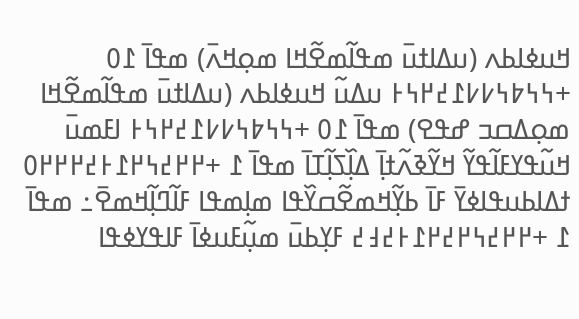ߞߎߦߊߕߍ (ߎߡߊߙߎ߫ ߘߟߊ߬ߘߐ߬ߞߊ ߘߋ߲ߞߍ߫) ߘߟߊ߫ ߁߀ +߆߆߈߆߇߇߁߄߂߆߅ ߎߡߎ߬ ߞߎߦߊߕߍ (ߎߡߊߙߎ߫ ߘߟߊ߬ߘߐ߬ߞߊ ߘߋ߲ߡߛߏ ߝߟߐ) ߘߟߊ߫ ߁߀ +߆߆߈߆߇߇߁߄߂߆߅ ߊߓߘߎ߫ ߞߎ߬ߟߌߓߊ߬ߟߌ߬ ߞߌ߬ߢߍ߬ߙߊ߲߫ ߡߊ߲߰ߖߊ߲߬ߠߊ߫ ߘߟߊ߫ ߁ +߂߂߄߆߂߁߅߄߂߂߂߀       ߙߡߊߕߎߟߊߦߌ߫ ߓߊ߫ ߕߌ߲߬ߞߘߐ߬ߛߌ߰ߟߊ ߘߊ߲ߘߟߊ ߓߊ߬ߣߊ߲߬ߞߘߐ߫߸ ߘߟߊ߫ ߁ +߂߂߄߆߂߄߂߁߅߄߃߄ ߓߌ߲ߕߎ߫ ߘߎ߲߬ߓߎߦߊ߫ ߓߊߟߌߦߟߊ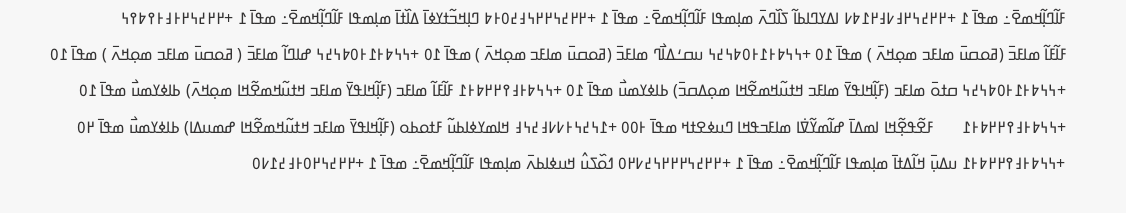ߓߊ߬ߣߊ߲߬ߞߘߐ߫߸ ߘߟߊ߫ ߁ +߂߂߄߆߂߃߇߃߂߁߈߇ ߊߡߌߣߊߕߊ߬ ߖߊ߰ߣߍ߫ ߘߊ߲ߘߟߊ ߓߊ߬ߣߊ߲߬ߞߘߐ߫߸ ߘߟߊ߫ ߁ +߂߂߄߆߂߂߆߃߄߀߅߈ ߣߊ߲ߞߏ߬ߙߌߦߊ߫ ߡߊ߰ߙߊ߫ ߘߊ߲ߘߟߊ ߓߊ߬ߣߊ߲߬ߞߘߐ߫߸ ߘߟߊ߫ ߁ +߂߂߄߆߂߅߃߅߉߈߉߆
ߓߊ߬ߓߊ߬ ߘߊߓߏ߫ (ߥߋߛߎ߫ ߘߊߓߏ ߘߋ߲ߞߍ߫ ) ߘߟߊ߫ ߁߀ +߆߆߈߅߁߅߀߈߆߄߆ ߎߛߑߡߊ߯ߣ ߘߊߓߏ߫ (ߥߋߛߎ߫ ߘߊߓߏ ߘߋ߲ߞߍ߫ ) ߘߟߊ߫ ߁߀ +߆߆߈߅߁߅߀߈߆߄߆ ߝߊߣߊ߬ ߘߊߓߏ߫ ( ߥߋߛߎ߫ ߘߊߓߏ ߘߋ߲ߞߍ߫ ) ߘߟߊ߫ ߁߀ +߆߆߈߅߁߅߀߈߆߄߆ ߛߙߋ߫ ߘߊߓߏ (ߓߊ߲߬ߞߊߟߌ߫ ߘߊߓߏ ߞߙߎ߬ߞߘߐ߬ߞߊ ߘߋ߲ߡߛߏ߫) ߕߊߦߌߘߎ߯ ߘߟߊ߫ ߁߀ +߆߆߈߅߃߉߂߂߈߅߁ ߓߊ߬ߓߊ߬ ߘߊߓߏ (ߓߊ߲߬ߞߊߟߌ߫ ߘߊߓߏ ߞߙߎ߬ߞߘߐ߬ߞߊ ߘߋ߲ߞߍ߫) ߕߊߦߌߘߎ߯ ߘߟߊ߫ ߁߀ +߆߆߈߅߃߉߂߂߈߅߁       ߓߐ߬ߟߐ߲߬ߞߊ ߊߘߡߊ߫ ߝߊ߬ߘߌ߬ߜ߭ߊ ߘߊߓߏߟߞߊ ߣߎߦߐߙߞ ߘߟߊ߫ ߅߀߀ +߁߆߄߆߅߇߇߃߄߆߃ ߞߊߘߌߦߊߕߎ߬ ߓߙߋߕߋ (ߓߊ߲߬ߞߊߟߌ߫ ߘߊߓߏ ߞߙߎ߬ߞߘߐ߬ߞߊ ߝߘߎߡߊ) ߕߊߦߌߘߎ߯ ߘߟߊ߫ ߂߀ +߆߆߈߅߃߉߂߂߈߅߁ ߎߡߎ߲߫ ߞߊ߬ߡߙߊ߫ ߘߊ߲ߘߟߊ ߓߊ߬ߣߊ߲߬ߞߘߐ߫߸ ߘߟߊ߫ ߁ +߂߂߄߆߂߂߂߆߄߇߂߀ ߗߋ߰ߖߎ߮ ߞߎߦߊߕߍ߫ ߘߊ߲ߘߟߊ ߓߊ߬ߣߊ߲߬ߞߘߐ߫߸ ߘߟߊ߫ ߁ +߂߂߄߆߂߀߅߃߄߁߇߀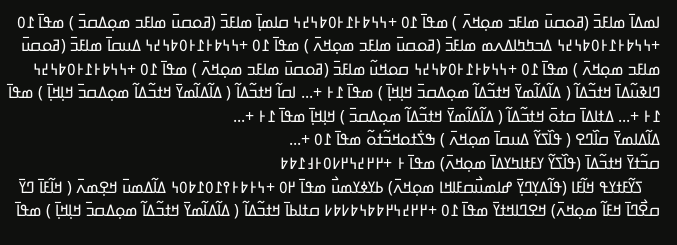ߊߘߡߊ߫ ߘߊߓߏ߫ (ߥߋߛߎ߫ ߘߊߓߏ ߘߋ߲ߞߍ߫ ) ߘߟߊ߫ ߁߀ +߆߆߈߅߁߅߀߈߆߄߆ ߛߊߘߊ߲߫ ߘߊߓߏ߫ (ߥߋߛߎ߫ ߘߊߓߏ ߘߋ߲ߡߛߏ߫ ) ߘߟߊ߫ ߁߀ +߆߆߈߅߁߅߀߈߆߄߆ ߡߏߤߤߊߡߍߘ ߘߊߓߏ߫ (ߥߋߛߎ߫ ߘߊߓߏ ߘߋ߲ߞߍ߫ ) ߘߟߊ߫ ߁߀ +߆߆߈߅߁߅߀߈߆߄߆ ߡߎߛߊ߫ ߘߊߓߏ߫ (ߥߋߛߎ߫ ߘߊߓߏ ߘߋ߲ߞߍ߫ ) ߘߟߊ߫ ߁߀ +߆߆߈߅߁߅߀߈߆߄߆ ߛߋߞߎ߬ ߘߊߓߏ߫ (ߥߋߛߎ߫ ߘߊߓߏ ߘߋ߲ߞߍ߫ ) ߘߟߊ߫ ߁߀ +߆߆߈߅߁߅߀߈߆߄߆
ߣߊߢߎ߬ߡߊ߫ ߞߙߏ߬ߡߊ߬ ( ߡߊ߬ߡߊ߬ߘߌ߫ ߞߙߏ߬ߡߊ߬ ߘߋ߲ߡߛߏ߫ ߞߊ߲ߞߊ߲߫ ) ߘߟߊ߫ ߁߅ +... ߊߛߊ߬ ߞߙߏ߬ߡߊ߬ ( ߡߊ߬ߡߊ߬ߘߌ߫ ߞߙߏ߬ߡߊ߬ ߘߋ߲ߡߛߏ߫ ߞߊ߲ߞߊ߲߫ ) ߘߟߊ߫ ߁߅ +... ߡߙߊߡߊ߫ ߛߙߋ߫ ߞߙߏ߬ߡߊ߬ ( ߡߊ߬ߡߊ߬ߘߌ߫ ߞߙߏ߬ߡߊ߬ ߘߋ߲ߡߛߏ߫ ) ߞߊ߲ߞߊ߲߫ ߘߟߊ߫ ߁߅ +...
ߡߊ߬ߡߊߘߌ߫ ߛߊ߰ߣߐ ( ߟߊ߰ߖߌ߬ ߡߎߛߊ߫ ߘߋ߲ߞߍ߫ ) ߒߖ߭ߙߋߞߏ߬ߙߋ߬ ߘߟߊ߫ ߁߀ +...
ߛߏ߬ߙߌ߫ ߞߙߏ߬ߡߊ߫ (ߟߊ߰ߖߌ߬ ߌߓߙߊߤߌߡߊ߫ ߘߋ߲ߞߍ߫) ߘߟߊ߫ ߅ +߂߂߄߆߂߇߀߅߃߁߈߈
    ߖߌ߬ߓߙߌߟ ߞߊ߬ߓߊ (ߟߊ߬ߡߌ߲ߣߌ߲߫ ߝߊߘߎ߯ߛߓߊߞߊ ߘߋ߲ߞߍ߫) ߕߌߦߌߘߎ߯ ߘߟߊ߫ ߂߀ +߆߅߈߅߉߁߀߁߈߀߆ ߡߊ߬ߡߘߎ߫ ߞߐ߲ߘߍ߫ ( ߞߊ߬ߓߊ߫ ߣߌ߫ ߛߐ߯ߣߊ߫ ߞߓߊ߬ ߘߋ߲ߞߍ߫) ߞߐߣߊߞߙߌ߫ ߘߟߊ߫ ߁߀ +߂߂߄߆߂߈߈߆߈߇߈߇ ߛߙߊߕߊ߫ ߞߙߏ߬ߡߊ߬ ( ߡߊ߬ߡߊ߬ߘߌ߫ ߞߙߏ߬ߡߊ߬ ߘߋ߲ߡߛߏ߫ ߞߊ߲ߞߊ߲߫ ) ߘߟߊ߫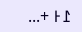߁߅ +...